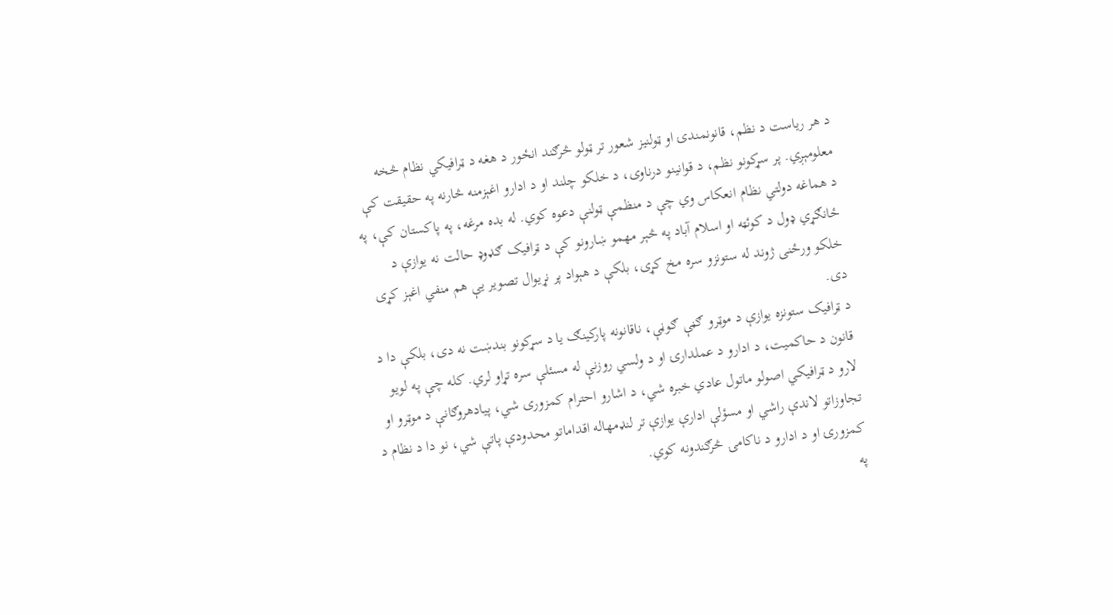د هر ریاست د نظم، قانونمندۍ او ټولنیز شعور تر ټولو څرګند انځور د هغه د ټرافیکي نظام څخه معلومېږي. پر سړکونو نظم، د قوانینو درناوی، د خلکو چلند او د ادارو اغېزمنه څارنه په حقیقت کې د هماغه دولتي نظام انعکاس وي چې د منظمې ټولنې دعوه کوي. له بده مرغه، په پاکستان کې، په ځانګړي ډول د کوئټه او اسلام آباد په څېر مهمو ښارونو کې د ټرافیک ګډوډ حالت نه یوازې د خلکو ورځنی ژوند له ستونزو سره مخ کړی، بلکې د هېواد پر نړیوال تصویر یې هم منفي اغېز کړی دی.
د ټرافیک ستونزه یوازې د موټرو ګڼې ګوڼې، ناقانونه پارکینګ یا د سړکونو بندښت نه دی، بلکې دا د قانون د حاکمیت، د ادارو د عملدارۍ او د ولسي روزنې له مسئلې سره تړاو لري. کله چې په لویو لارو د ټرافیکي اصولو ماتول عادي خبره شي، د اشارو احترام کمزوری شي، پیادهروګانې د موټرو او تجاوزاتو لاندې راشي او مسؤلې ادارې یوازې تر لنډمهاله اقداماتو محدودې پاتې شي، نو دا د نظام د کمزورۍ او د ادارو د ناکامۍ څرګندونه کوي.
په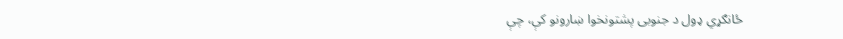ځانګړي ډول د جنوبی پشتونخوا ښارونو کې، چې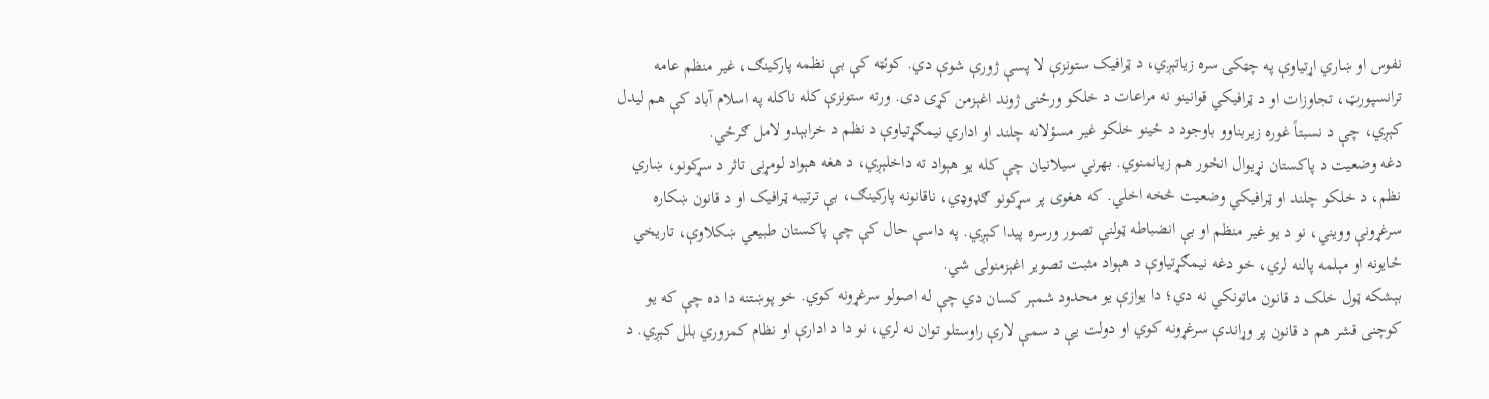نفوس او ښاري اړتیاوې په چټکۍ سره زیاتېږي، د ټرافیک ستونزې لا پسې ژورې شوې دي. کوئټه کې بې نظمه پارکینګ، غیر منظم عامه ترانسپورټ، تجاوزات او د ټرافیکي قوانینو نه مراعات د خلکو ورځنی ژوند اغېزمن کړی دی. ورته ستونزې کله ناکله په اسلام آباد کې هم لیدل کېږي، چې د نسبتاً غوره زیربناوو باوجود د ځینو خلکو غیر مسؤلانه چلند او اداري نیمګړتیاوې د نظم د خرابېدو لامل ګرځي.
دغه وضعیت د پاکستان نړیوال انځور هم زیانمنوي. بهرني سیلانیان چې کله یو هېواد ته داخلېږي، د هغه هېواد لومړنی تاثر د سړکونو، ښاري نظم، د خلکو چلند او ټرافیکي وضعیت څخه اخلي. که هغوی پر سړکونو ګډوډي، ناقانونه پارکینګ، بې ترتیبه ټرافیک او د قانون ښکاره سرغړونې وویني، نو د یو غیر منظم او بې انضباطه ټولنې تصور ورسره پیدا کېږي. په داسې حال کې چې پاکستان طبیعي ښکلاوې، تاریخي ځایونه او مېلمه پالنه لري، خو دغه نیمګړتیاوې د هېواد مثبت تصویر اغېزمنولی شي.
بېشکه ټول خلک د قانون ماتونکي نه دي؛ دا یوازې یو محدود شمېر کسان دي چې له اصولو سرغړونه کوي. خو پوښتنه دا ده چې که یو کوچنی قشر هم د قانون پر وړاندې سرغړونه کوي او دولت یې د سمې لارې راوستلو توان نه لري، نو دا د ادارې او نظام کمزوري بلل کېږي. د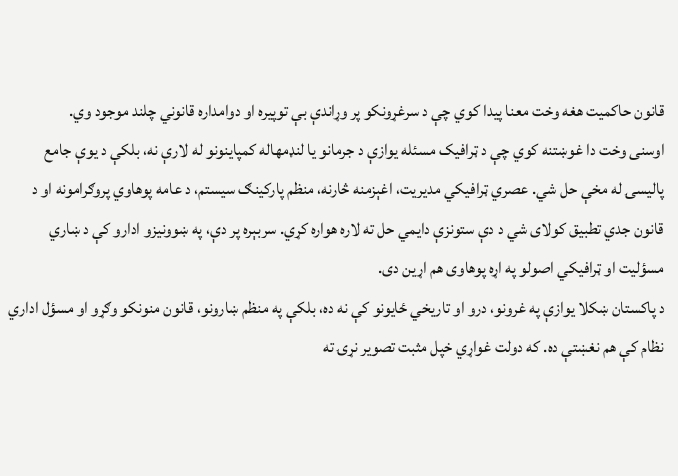قانون حاکمیت هغه وخت معنا پیدا کوي چې د سرغړونکو پر وړاندې بې توپیره او دوامداره قانوني چلند موجود وي.
اوسنی وخت دا غوښتنه کوي چې د ټرافیک مسئله یوازې د جرمانو یا لنډمهاله کمپاینونو له لارې نه، بلکې د یوې جامع پالیسۍ له مخې حل شي. عصري ټرافیکي مدیریت، اغېزمنه څارنه، منظم پارکینګ سیستم، د عامه پوهاوي پروګرامونه او د قانون جدي تطبیق کولای شي د دې ستونزې دایمي حل ته لاره هواره کړي. سربېره پر دې، په ښوونیزو ادارو کې د ښاري مسؤلیت او ټرافیکي اصولو په اړه پوهاوی هم اړین دی.
د پاکستان ښکلا یوازې په غرونو، درو او تاریخي ځایونو کې نه ده، بلکې په منظم ښارونو، قانون منونکو وګړو او مسؤل اداري نظام کې هم نغښتې ده. که دولت غواړي خپل مثبت تصویر نړۍ ته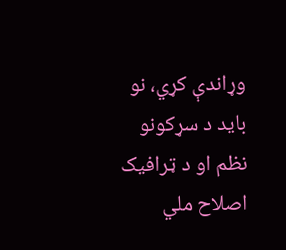وړاندې کړي، نو باید د سړکونو نظم او د ټرافیک اصلاح ملي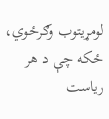لومړیتوب وګرځوي، ځکه چې د هر ریاست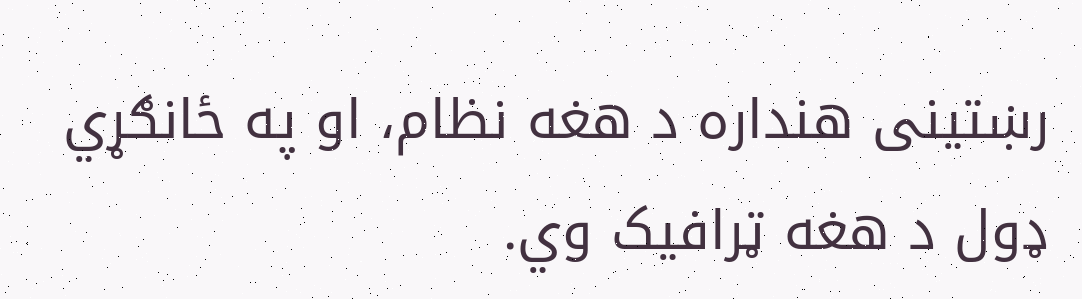رښتینی هنداره د هغه نظام، او په ځانګړي ډول د هغه ټرافیک وي.